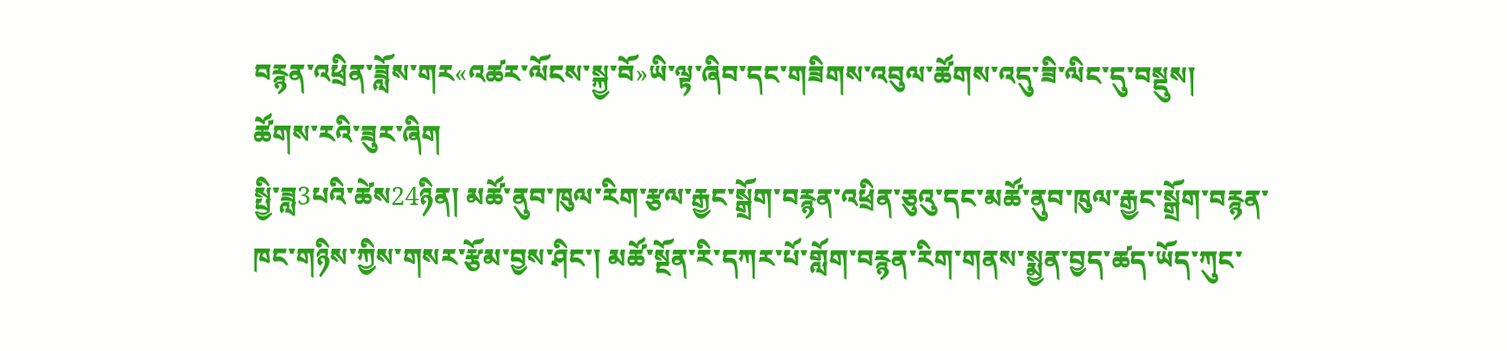བརྙན་འཕྲིན་ཟློས་གར«འཚར་ལོངས་སྐྱ་བོ»ཡི་ལྟ་ཞིབ་དང་གཟིགས་འབུལ་ཚོགས་འདུ་ཟི་ལིང་དུ་བསྡུས།
ཚོགས་རའི་ཟུར་ཞིག
སྤྱི་ཟླ3པའི་ཚེས24ཉིན། མཚོ་ནུབ་ཁུལ་རིག་རྩལ་རྒྱང་སྒྲོག་བརྙན་འཕྲིན་ཅུའུ་དང་མཚོ་ནུབ་ཁུལ་རྒྱང་སྒྲོག་བརྙན་ཁང་གཉིས་ཀྱིས་གསར་རྩོམ་བྱས་ཤིང་། མཚོ་སྔོན་རི་དཀར་པོ་གློག་བརྙན་རིག་གནས་སྨྱན་བྱད་ཚད་ཡོད་ཀུང་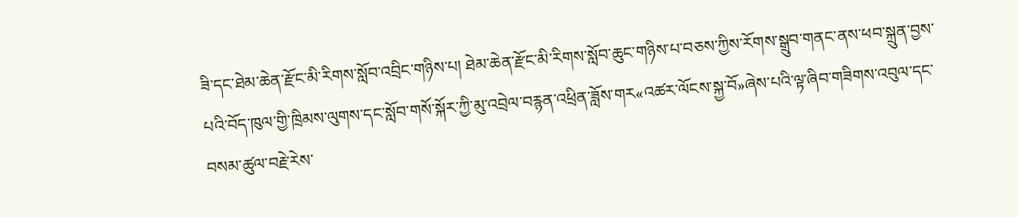ཟི་དང་ཐེམ་ཆེན་རྫོང་མི་རིགས་སློབ་འབྲིང་གཉིས་པ། ཐེམ་ཆེན་རྫོང་མི་རིགས་སློབ་ཆུང་གཉིས་པ་བཅས་ཀྱིས་རོགས་སྒྲུབ་གནང་ནས་ཕབ་སྐྲུན་བྱས་པའི་བོད་ཁུལ་གྱི་ཁྲིམས་ལུགས་དང་སློབ་གསོ་སྐོར་ཀྱི་མུ་འབྲེལ་བརྙན་འཕྲིན་ཟློས་གར«འཚར་ལོངས་སྐྱ་བོ»ཞེས་པའི་ལྟ་ཞིབ་གཟིགས་འབུལ་དང་བསམ་ཚུལ་བརྗེ་རེས་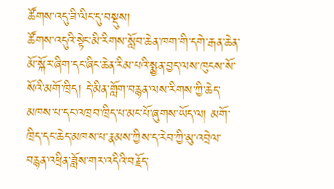ཚོགས་འདུ་ཟི་ལིང་དུ་བསྡུས།
ཚོགས་འདུའི་སྟེང་མི་རིགས་སློབ་ཆེན་ཁག་གི་དགེ་རྒན་ཆེན་མོ་སྐོར་ཞིག་དང་ཞིང་ཆེན་རིམ་པའི་སྨྱན་བྱད་ལས་ཁུངས་སོ་སོའི་མགོ་ཁྲིད། དེ་མིན་གློག་བརྙན་ལས་རིགས་ཀྱི་ཆེད་མཁས་པ་དང་འཁྲབ་ཁྲིད་པ་མང་པོ་ཞུགས་ཡོད་ལ། མགོ་ཁྲིད་དང་ཆེད་མཁས་པ་རྣམས་ཀྱིས་ད་རེབ་ཀྱི་མུ་འབྲེལ་བརྙན་འཕྲིན་ཟློས་གར་འདིའི་བརྗོད་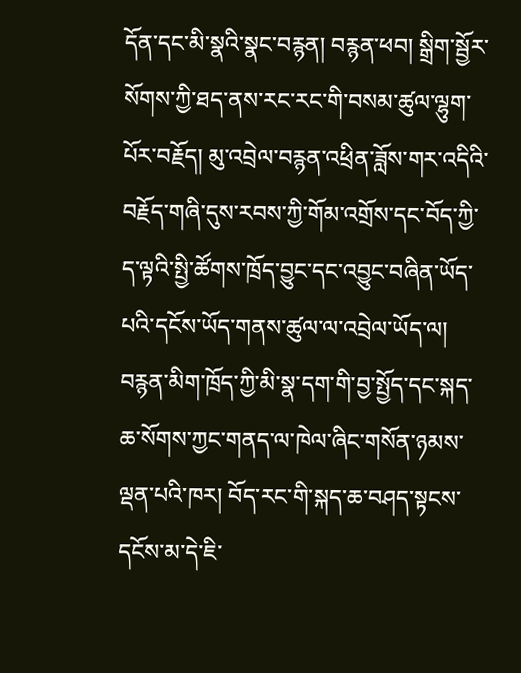དོན་དང་མི་སྣའི་སྣང་བརྙན། བརྙན་ཕབ། སྒྲིག་སྦྱོར་སོགས་ཀྱི་ཐད་ནས་རང་རང་གི་བསམ་ཚུལ་ལྷུག་པོར་བརྗོད། མུ་འབྲེལ་བརྙན་འཕྲིན་ཟློས་གར་འདིའི་བརྗོད་གཞི་དུས་རབས་ཀྱི་གོམ་འགྲོས་དང་བོད་ཀྱི་ད་ལྟའི་སྤྱི་ཚོགས་ཁྲོད་བྱུང་དང་འབྱུང་བཞིན་ཡོད་པའི་དངོས་ཡོད་གནས་ཚུལ་ལ་འབྲེལ་ཡོད་ལ། བརྙན་མིག་ཁྲོད་ཀྱི་མི་སྣ་དག་གི་བྱ་སྤྱོད་དང་སྐད་ཆ་སོགས་ཀྱང་གནད་ལ་ཁེལ་ཞིང་གསོན་ཉམས་ལྡན་པའི་ཁར། བོད་རང་གི་སྐད་ཆ་བཤད་སྟངས་དངོས་མ་དེ་ཇི་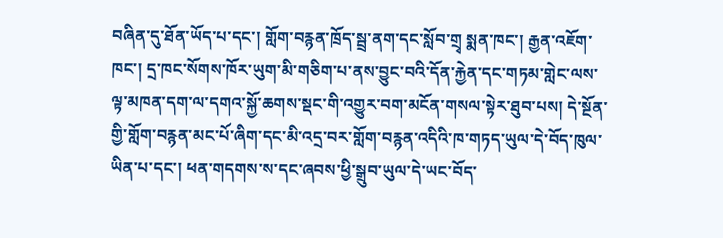བཞིན་དུ་ཐོན་ཡོད་པ་དང་། གློག་བརྙན་ཁྲོད་སྦྲ་ནག་དང་སློབ་གྲྭ སྨན་ཁང་། རྒྱན་འཇོག་ཁང་། དྲ་ཁང་སོགས་ཁོར་ཡུག་མི་གཅིག་པ་ནས་བྱུང་བའི་དོན་རྐྱེན་དང་གཏམ་གླེང་ལས་ལྟ་མཁན་དག་ལ་དགའ་སྐྱོ་ཆགས་སྡང་གི་འགྱུར་བག་མངོན་གསལ་སྟེར་ཐུབ་པས། དེ་སྔོན་གྱི་གློག་བརྙན་མང་པོ་ཞིག་དང་མི་འདྲ་བར་གློག་བརྙན་འདིའི་ཁ་གཏད་ཡུལ་དེ་བོད་ཁུལ་ཡིན་པ་དང་། ཕན་གདགས་ས་དང་ཞབས་ཕྱི་སྒྲུབ་ཡུལ་དེ་ཡང་བོད་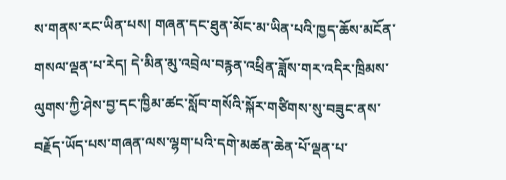ས་གནས་རང་ཡིན་པས། གཞན་དང་ཐུན་མོང་མ་ཡིན་པའི་ཁྱད་ཆོས་མངོན་གསལ་ལྡན་པ་རེད། དེ་མིན་མུ་འབྲེལ་བརྙན་འཕྲིན་ཟློས་གར་འདིར་ཁྲིམས་ལུགས་ཀྱི་ཤེས་བྱ་དང་ཁྱིམ་ཚང་སློབ་གསོའི་སྐོར་གཙིགས་སུ་བཟུང་ནས་བརྗོད་ཡོད་པས་གཞན་ལས་ལྷག་པའི་དགེ་མཚན་ཆེན་པོ་ལྡན་པ་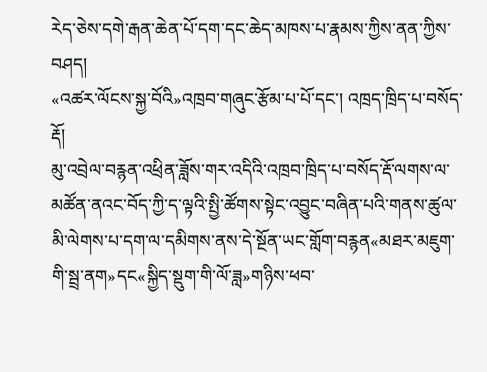རེད་ཅེས་དགེ་རྒན་ཆེན་པོ་དག་དང་ཆེད་མཁས་པ་རྣམས་ཀྱིས་ནན་ཀྱིས་བཤད།
«འཚར་ལོངས་སྐྱ་བོའི»འཁྲབ་གཞུང་རྩོམ་པ་པོ་དང་། འཁྲད་ཁྲིད་པ་བསོད་རྡོ།
མུ་འབྲེལ་བརྙན་འཕྲིན་ཟློས་གར་འདིའི་འཁྲབ་ཁྲིད་པ་བསོད་རྡོ་ལགས་ལ་མཚོན་ནའང་བོད་ཀྱི་ད་ལྟའི་སྤྱི་ཚོགས་སྟེང་འབྱུང་བཞིན་པའི་གནས་ཚུལ་མི་ལེགས་པ་དག་ལ་དམིགས་ནས་དེ་སྔོན་ཡང་གློག་བརྙན«མཐར་མཇུག་གི་སྦྲ་ནག»དང«སྐྱིད་སྡུག་གི་ལོ་ཟླ»གཉིས་ཕབ་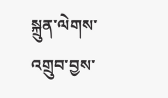སྐྲུན་ལེགས་འགྲུབ་བྱས་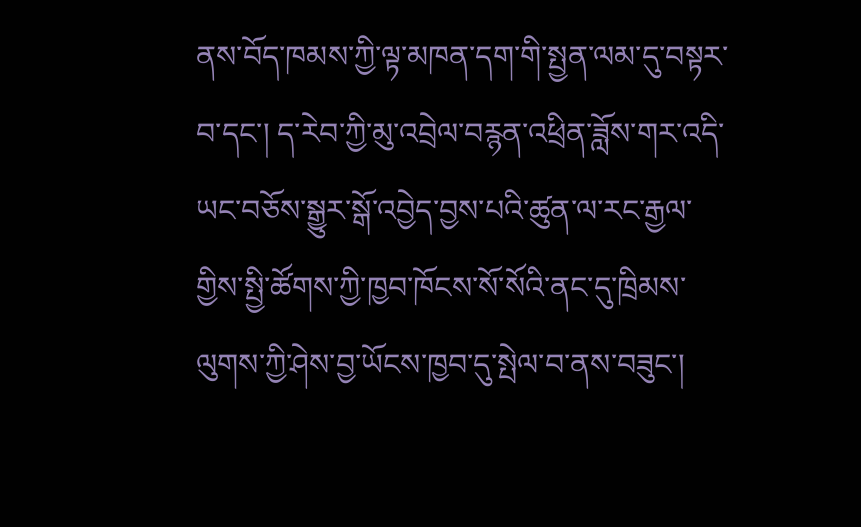ནས་བོད་ཁམས་ཀྱི་ལྟ་མཁན་དག་གི་སྤྱན་ལམ་དུ་བསྟར་བ་དང་། ད་རེབ་ཀྱི་མུ་འབྲེལ་བརྙན་འཕྲིན་ཟློས་གར་འདི་ཡང་བཅོས་སྒྱུར་སྒོ་འབྱེད་བྱས་པའི་ཚུན་ལ་རང་རྒྱལ་གྱིས་སྤྱི་ཚོགས་ཀྱི་ཁྱབ་ཁོངས་སོ་སོའི་ནང་དུ་ཁྲིམས་ལུགས་ཀྱི་ཤེས་བྱ་ཡོངས་ཁྱབ་དུ་སྤེལ་བ་ནས་བཟུང་།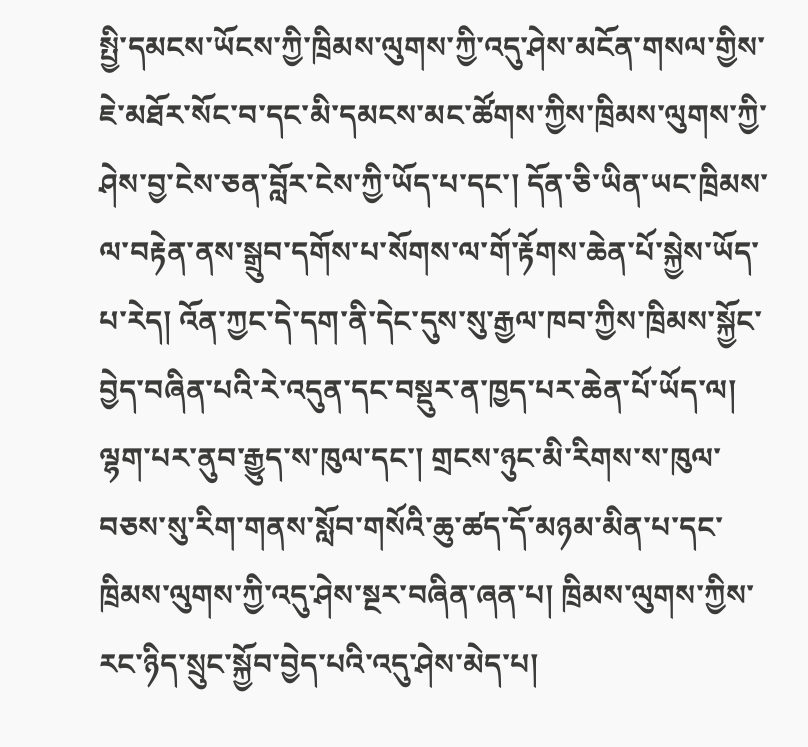སྤྱི་དམངས་ཡོངས་ཀྱི་ཁྲིམས་ལུགས་ཀྱི་འདུ་ཤེས་མངོན་གསལ་གྱིས་ཇེ་མཐོར་སོང་བ་དང་མི་དམངས་མང་ཚོགས་ཀྱིས་ཁྲིམས་ལུགས་ཀྱི་ཤེས་བྱ་ངེས་ཅན་བློར་ངེས་ཀྱི་ཡོད་པ་དང་། དོན་ཅི་ཡིན་ཡང་ཁྲིམས་ལ་བརྟེན་ནས་སྒྲུབ་དགོས་པ་སོགས་ལ་གོ་རྟོགས་ཆེན་པོ་སྐྱེས་ཡོད་པ་རེད། འོན་ཀྱང་དེ་དག་ནི་དེང་དུས་སུ་རྒྱལ་ཁབ་ཀྱིས་ཁྲིམས་སྐྱོང་བྱེད་བཞིན་པའི་རེ་འདུན་དང་བསྡུར་ན་ཁྱད་པར་ཆེན་པོ་ཡོད་ལ། ལྷག་པར་ནུབ་རྒྱུད་ས་ཁུལ་དང་། གྲངས་ཉུང་མི་རིགས་ས་ཁུལ་བཅས་སུ་རིག་གནས་སློབ་གསོའི་ཆུ་ཚད་དོ་མཉམ་མིན་པ་དང་ཁྲིམས་ལུགས་ཀྱི་འདུ་ཤེས་སྔར་བཞིན་ཞན་པ། ཁྲིམས་ལུགས་ཀྱིས་རང་ཉིད་སྲུང་སྐྱོབ་བྱེད་པའི་འདུ་ཤེས་མེད་པ།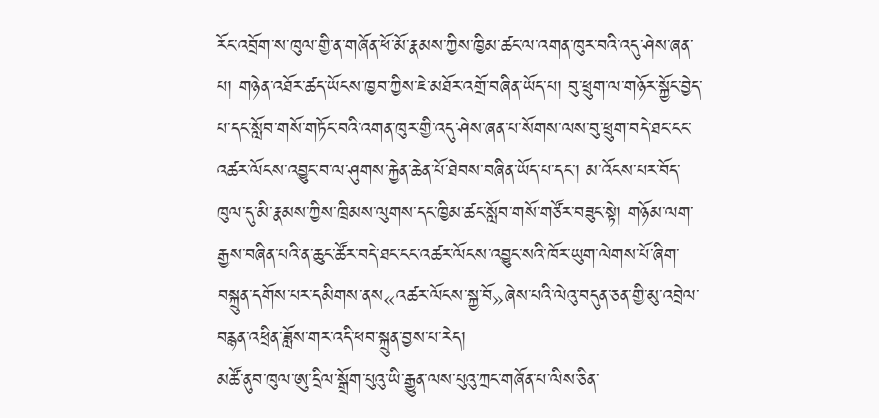རོང་འབྲོག་ས་ཁུལ་གྱི་ན་གཞོན་ཕོ་མོ་རྣམས་ཀྱིས་ཁྱིམ་ཚང་ལ་འགན་ཁུར་བའི་འདུ་ཤེས་ཞན་པ། གཉེན་འཐོར་ཚད་ཡོངས་ཁྱབ་ཀྱིས་ཇེ་མཐོར་འགྲོ་བཞིན་ཡོད་པ། བུ་ཕྲུག་ལ་གཉོར་སྐྱོང་བྱེད་པ་དང་སློབ་གསོ་གཏོང་བའི་འགན་ཁུར་གྱི་འདུ་ཤེས་ཞན་པ་སོགས་ལས་བུ་ཕྲུག་བདེ་ཐང་ངང་འཚར་ལོངས་འབྱུང་བ་ལ་ཤུགས་རྐྱེན་ཆེན་པོ་ཐེབས་བཞིན་ཡོད་པ་དང་། མ་འོངས་པར་བོད་ཁུལ་དུ་མི་རྣམས་ཀྱིས་ཁྲིམས་ལུགས་དང་ཁྱིམ་ཚང་སློབ་གསོ་གཙོར་བཟུང་སྟེ། གཉོམ་ལག་རྒྱས་བཞིན་པའི་ན་ཆུང་ཚོར་བདེ་ཐང་ངང་འཚར་ལོངས་འབྱུང་སའི་ཁོར་ཡུག་ལེགས་པོ་ཞིག་བསྐྲུན་དགོས་པར་དམིགས་ནས«འཚར་ལོངས་སྐྱ་བོ»ཞེས་པའི་ལེའུ་བདུན་ཅན་གྱི་མུ་འབྲེལ་བརྙན་འཕྲིན་ཟློས་གར་འདི་ཕབ་སྐྲུན་བྱས་པ་རེད།
མཚོ་ནུབ་ཁུལ་ཨུ་དྲིལ་སྒྲོག་པུའུ་ཡི་རྒྱུན་ལས་པུའུ་ཀྲང་གཞོན་པ་ལིས་ཅིན་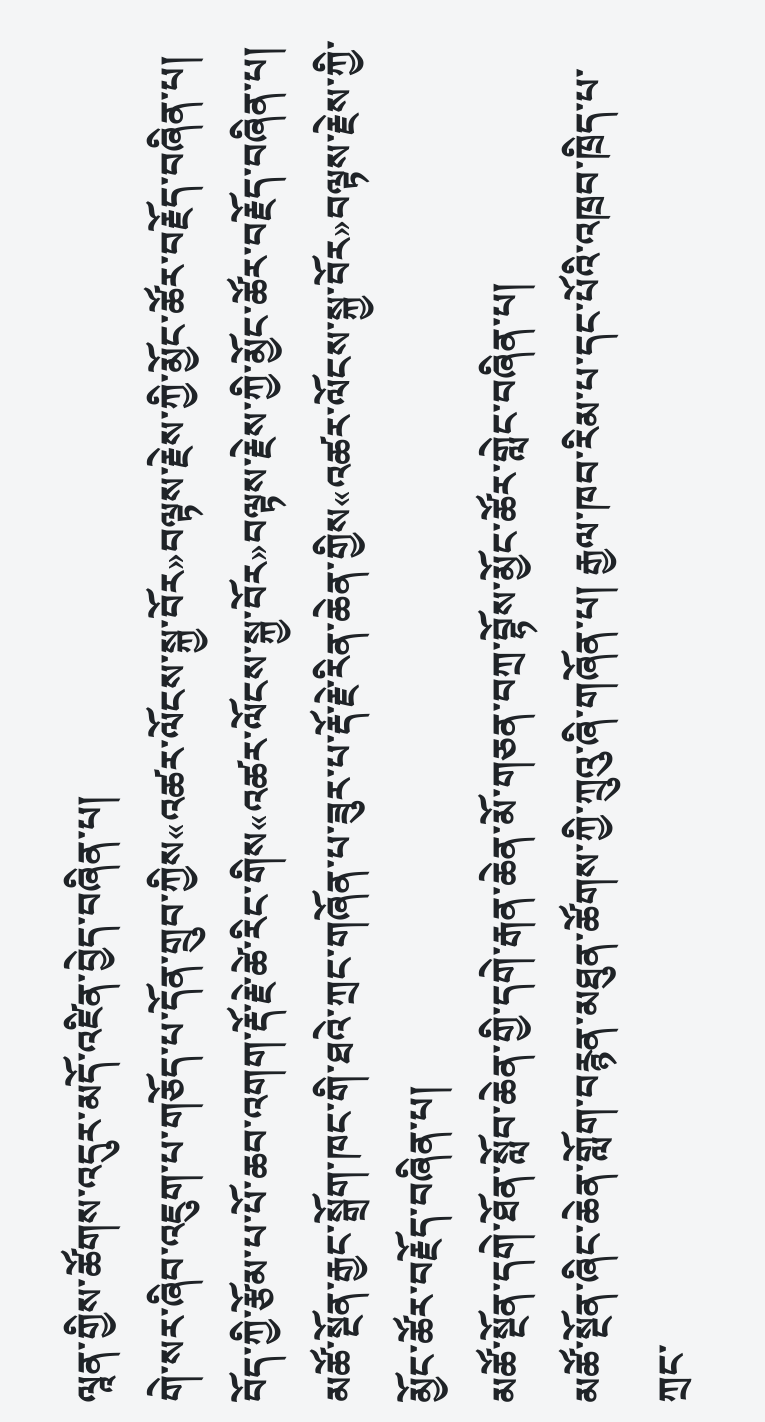ལཱན་གྱིས་ཚོགས་འདུར་མདོ་འཛིན་བྱེད་བཞིན་པ།
གེ་སར་ཞིབ་འཇུག་པ་གཅོད་པ་དོན་གྲུབ་ཀྱིས«འཚར་ལོངས་སྐྱ་བོར»བལྟས་རྗེས་ཀྱི་མྱོང་ཚོར་བརྗོད་བཞིན་པ།
བོད་ཀྱི་རྩོམ་པ་པོ་ཆབ་འགག་རྡོ་རྗེ་ཚེ་རིང་གིས«འཚར་ལོངས་སྐྱ་བོར»བལྟས་རྗེས་ཀྱི་མྱོང་ཚོར་བརྗོད་བཞིན་པ།
མཚོ་སྔོན་རྒྱང་སྒྲོག་ཁང་གི་ཐའེ་ཀྲང་གཞོན་པ་ཟུར་པ་རྡོ་རྗེ་རིན་ཆེན་གྱིས«འཚར་ལོངས་སྐྱ་བོར»བལྟས་རྗེས་ཀྱི་མྱོང་ཚོར་བརྗོད་བཞིན་པ།
མཚོ་སྔོན་དགེ་ཐོན་སློབ་ཆེན་གྱི་དགེ་རྒན་ཆེན་མོ་གཅན་བཀྲ་བྷོས་མྱོང་ཚོར་གླེང་བཞིན་པ།
མཚོ་སྔོན་ཞིང་ཆེན་གློག་བརྙན་མཐུན་ཚོགས་ཀྱི་ཀྲུའུ་ཞི་གཞོན་པ། རྒྱལ་ཁབ་རིམ་པ་དང་པོའི་འཁྲབ་ཁྲིད་པ་ཀྲང་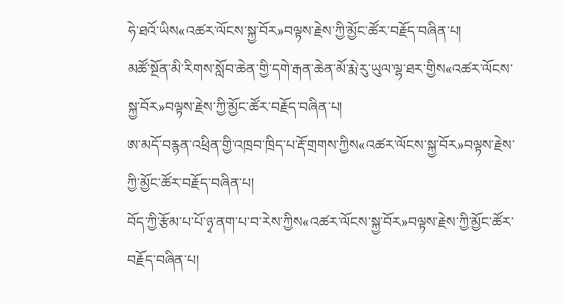ཧེ་ཐའོ་ཡིས«འཚར་ལོངས་སྐྱ་བོར»བལྟས་རྗེས་ཀྱི་མྱོང་ཚོར་བརྗོད་བཞིན་པ།
མཚོ་སྔོན་མི་རིགས་སློབ་ཆེན་གྱི་དགེ་རྒན་ཆེན་མོ་རྨེ་རུ་ཡུལ་ལྷ་ཐར་གྱིས«འཚར་ལོངས་སྐྱ་བོར»བལྟས་རྗེས་ཀྱི་མྱོང་ཚོར་བརྗོད་བཞིན་པ།
ཨ་མདོ་བརྙན་འཕྲིན་གྱི་འཁྲབ་ཁྲིད་པ་རྡོ་གྲགས་ཀྱིས«འཚར་ལོངས་སྐྱ་བོར»བལྟས་རྗེས་ཀྱི་མྱོང་ཚོར་བརྗོད་བཞིན་པ།
བོད་ཀྱི་རྩོམ་པ་པོ་ཉྭ་ནག་པ་བ་རེས་ཀྱིས«འཚར་ལོངས་སྐྱ་བོར»བལྟས་རྗེས་ཀྱི་མྱོང་ཚོར་བརྗོད་བཞིན་པ།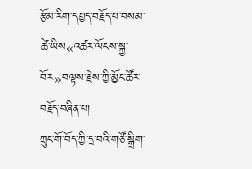རྩོམ་རིག་དཔྱད་བརྗོད་པ་བསམ་ཚེ་ཡིས«འཚར་ལོངས་སྐྱ་བོར»བལྟས་རྗེས་ཀྱི་མྱོང་ཚོར་བརྗོད་བཞིན་པ།
ཀྲུང་གོ་བོད་ཀྱི་དྲ་བའི་གཙོ་སྒྲིག་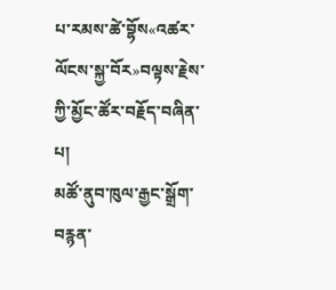པ་རམས་ཚེ་བྷོས«འཚར་ལོངས་སྐྱ་བོར»བལྟས་རྗེས་ཀྱི་མྱོང་ཚོར་བརྗོད་བཞིན་པ།
མཚོ་ནུབ་ཁུལ་རྒྱང་སྒྲོག་བརྙན་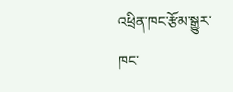འཕྲིན་ཁང་རྩོམ་སྒྱུར་ཁང་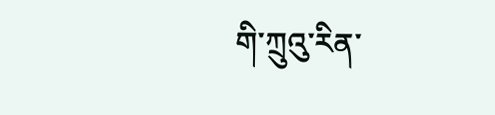གི་ཀྲུའུ་རིན་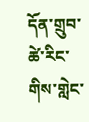དོན་གྲུབ་ཚེ་རིང་གིས་གླེང་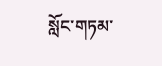སློང་གཏམ་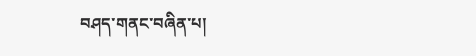བཤད་གནང་བཞིན་པ།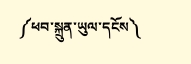༼ཕབ་སྐྲུན་ཡུལ་དངོས༽